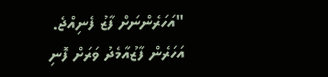"އަހަރެންނަށް ފާޒު ފެނިއްޖެ. އަހަރެން ފާޒުއާމެދު ވަރަށް ފޮނި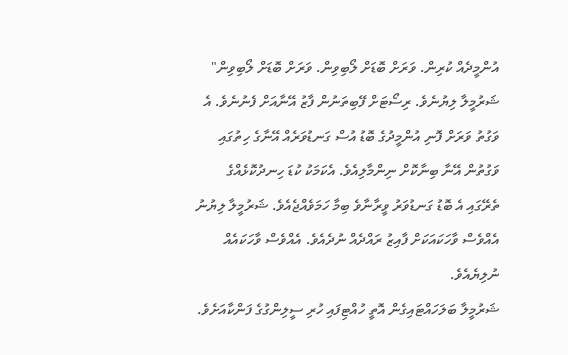އުންމީދެއް ކުރިން. ވަރަށް ބޮޑަށް ލޯބިވިން. ވަރަށް ބޮޑަށް ލޯބިވިން" ޝަރުމީލާ ލިޔުނެވެ. ރިސޯޓަށް ފޭބިތަނުން ފާޒު އޭނާއަށް ފެނުނެވެ. އެ ވަގުތު ވަރަށް ފޮނި އުންމީދުގެ ބޮޑު އުސް ގަނޑުވަރެއް އޭނާގެ ހިތުގައި ވަގުތުން އޭނާ ބިނާކޮށް ނިންމާލިއެވެ. އެކަމަކު ކުޑަ ހިނދުކޮޅެއްގެ ތެރޭގައި އެ ބޮޑު ގަނޑުވަރު ވީރާނާވެ ބިމާ ހަމަވެއްޖެއެވެ. ޝަރުމީލާ ލިޔުނު އެއްވެސް ވާހަކައަކަށް ފާއިޒު ރައްދެއް ނުދެއެވެ. އެއްވެސް ވާހަކައެއް ނުލިޔެއެވެ.
ޝަރުމީލާ ބަލަހައްޓައިގެން އޮތީ ހުއްޓިފައި ހުރި ސީލިންގުގެ ފަންކާއަށެވެ.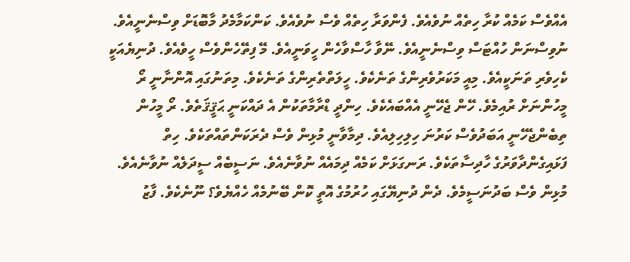އެއްވެސް ކަމެއް ކުރާ ހިތެއް ނުވެއެވެ. ފެންވަރާ ހިތެއް ވެސް ނުވެއެވެ. ކަންކަމާމެދު މާބޮޑަށް ވިސްނެނީއެވެ. ނުވިސްނަން ހުއްޓަސް ވިސްނެނީއެވެ. ނޭވާ ހާސްވާހެން ހީވަނީއެވެ. މޭ ފިތޭހެންވެސް ހީވެއެވެ. ދުނިޔެއަކީ ކެހިވެރި ތަނަކީއެވެ. މިއީ މަކަރުވެރިންގެ ތަނެކެވެ. ހީލަތްތެރިންގެ ތަނެކެވެ. މިތަނުގައި އޮންނާނީ ރޯ މީހުންނަށް ރުއިމެވެ. ހޭން ޖެހޭނީ އެއްބައެކެވެ. ހިންދީ ޑްރާމާތަކުން އެ ދައްކަނީ ޙަޤީޤަތެވެ. ރޯ މީހުން ތިބެންޖެހޭނީ އަބަދުވެސް ކަރުނަ ހިލިހިލިއެވެ. ދިމާވާނީ މުޅިން ވެސް ދެރަކަންތައްތަކެވެ. ހިތް ފަޅައިގެންދާވަރުގެ ހާދިސާތަކެވެ. ރަނގަޅަށް ކަމެއް ދިމައެއް ނުވާނެއެވެ. ނަސީބެއް ސީދަލެއް ނުވާނެއެވެ. މުޅިން ވެސް ބަދުނަސީމެވެ. ދެން ދުނިޔޭގައި ހުރުމުގެ އޮތީ ކޮން ބޭނުމެއް ހެއްޔެވެ؟ ނޫނެކެވެ. ފާޒު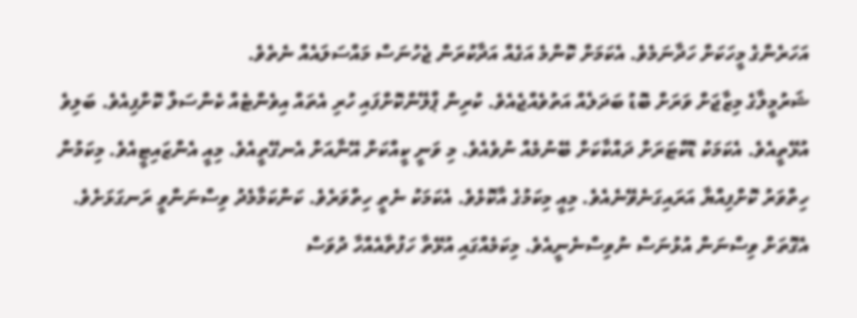އަހަރެންގެ މީހަކަށް ހަދާނަމެވެ. އެކަމަށް ކޮންމެ އަގެއް އަދާކުރަން ޖެހުނަސް މައްސަލައެއް ނެތެވެ.
ޝަރުމީލާގެ މިޒާޖަށް ވަރަށް ބޮޑު ބަދަލެއް އަތުވެއްޖެއެވެ. ކުރިން ޕްލޭންކޮށްފައި ހުރި އެތައް އިވެންޓެއް ކެންސަލް ކޮށްފިއެވެ. ބަލިވެ އުޅޭތީއެވެ. އެކަމަކު ޑޮކްޓަރަށް ދައްކާކަށް ބޭނުމެއް ނުވެއެވެ. މި ވަނީ ކީއްކަށް އޭނާއަށް އެނގޭތީއެވެ. މިއީ އެންޒައިޓީއެވެ. މިކަމުން ހިތްވަރު ކޮށްފިއްޔާ އަރައިގަނެވޭނެއެވެ. މިއީ މިކަމުގެ އާކޮޅެވެ. އެކަމަކު ނެތީ ހިތްވަރެވެ. ކަންކަމާމެދު ވިސްނަންވީ ރަނގަޅަށެވެ. އެގޮތަށް ވިސްނަން އުޅުނަސް ނުވިސްނެނީއެވެ. މިކަމެއްގައި އުޅޭތާ ހަފުތާއެއްހާ ދުވަސް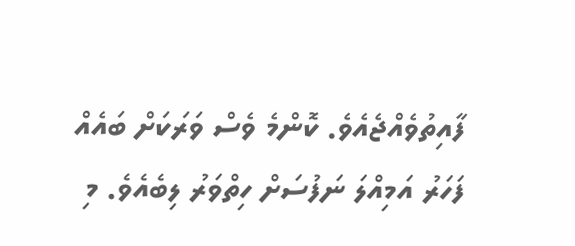ފާއިތުވެއްޖެއެވެ. ކޮންމެ ވެސް ވަރަކަށް ބައެއް ފަހަރު އަމިއްލަ ނަފުސަށް ހިތްވަރު ލިބެއެވެ. މި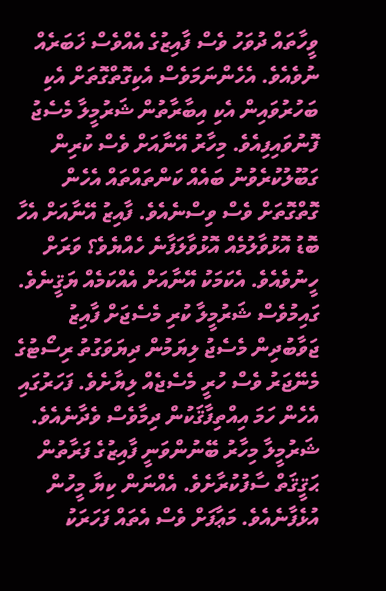ވީހާތައް ދުވަހު ވެސް ފާއިޒުގެ އެއްވެސް ޚަބަރެއް ނުވެއެވެ. އެހެންނަމަވެސް އެކިގޮތްގޮތަށް އެކި ބަހުރުވައިން އެކި އިބާރާތުން ޝަރުމީލާ މެސެޖު ފޮނުވައިފިއެވެ. މިހާރު އޭނާއަށް ވެސް ކުރިން ގަބޫލުކުރެވުނު ބައެއް ކަންތައްތައް އެހެން ގޮތްގޮތަށް ވެސް ވިސްނެއެވެ. ފާއިޒު އޭނާއަށް އެހާ ބޮޑު އޮޅުވާލުމެއް އޮޅުވާލަފާނެ ހެއްޔެވެ؟ ވަރަށް ހީނުވެއެވެ. އެކަމަކު އޭނާއަށް އެއްކަމެއް ޔަޤީނެވެ. ގައިމުވެސް ޝަރުމީލާ ކުރި މެސެޖަށް ފާއިޒު ޖަވާބުދިން މެސެޖު ލިޔަމުން ދިޔަވަގުތު ރިސޯޓުގެ މެނޭޖަރު ވެސް ހުރީ މެސެޖެއް ލިޔާށެވެ. ފަހަރުގައި އެހެން ހަމަ އިއްތިފާޤަކުން ދިމާވެސް ވެދާނެއެވެ. ޝަރުމީލާ މިހާރު ބޭނުންވަނީ ފާއިޒުގެ ފަރާތުން ޙަޤީޤަތް ސާފުކުރާށެވެ. އެއްނަން ކިޔާ މީހުން އުޅެފާނެއެވެ. މަޢާފަށް ވެސް އެތައް ފަހަރަކު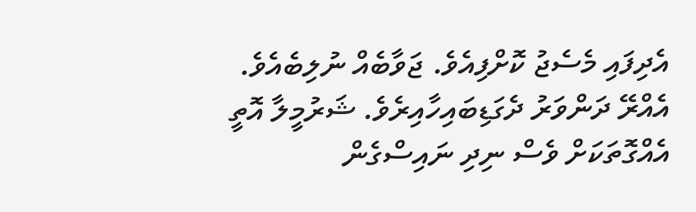އެދިފައި މެސެޖު ކޮށްފިއެވެ. ޖަވާބެއް ނުލިބެއެވެ.
އެއްރޭ ދަންވަރު ދެގަޑިބައިހާއިރެވެ. ޝަރުމީލާ އޮތީ އެއްގޮތަކަށް ވެސް ނިދި ނައިސްގެން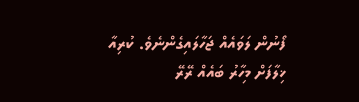ފޯނުން ލަވައެއް ޖަހާލައިގެންނެވެ. ކުރިއާ ޚިލާފަށް މިހާރު ބައެއް ރޭރޭ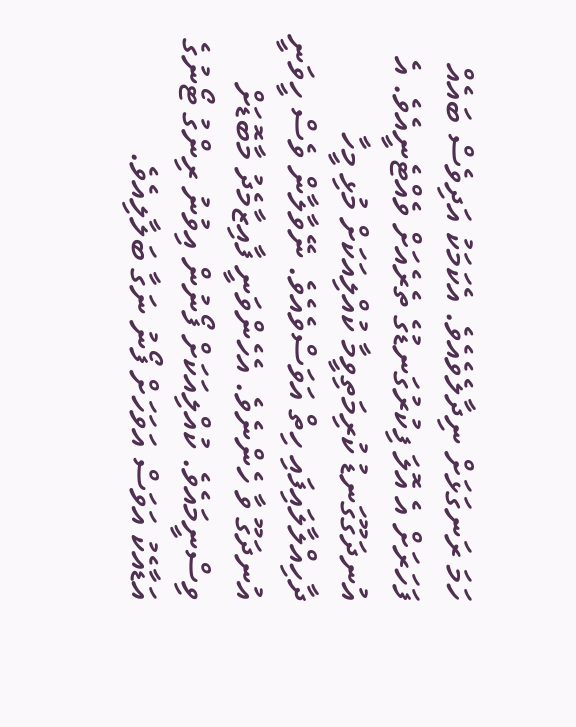ހަމަ ރަނގަޅަށް ނިދާލެވެއެވެ. އެކަމަކު އަދިވެސް ބައެއް ފަހަރަށް އެ އޮލަ ފިކުރުގަނޑުގެ ތެރެއަށް ވެއްޓެނީއެވެ. އެ އުނދަގޫގަނޑު ކުރިމަތިވީމާ ކުއްލިއަކަށް މުޅި މީހާ ދާހިއްލާލައިފައި ހިތް އަވަސްވެއެވެ. ނޭވާލާން ވެސް ހީވަނީ އުނދަގޫ ވާ ހެންނެވެ. އެހެންވަނީ ފާއިޒާމެދު މާބޮޑަށް ވިސްނީމައެވެ. ކުއްލިއަކަށް ފޯނުން އިވުނު ރިންގު ޓޯނުގެ އަޑާއެކު އަވަސް އަވަހަށް ފޯނު ނަގާ ބަލާލިއެވެ.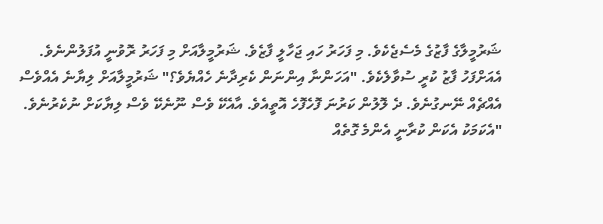ޝަރުމީލާގެ ފާޒުގެ މެސެޖެކެވެ. މި ފަހަރު ހައި ޖަހާލީ ފާޒެވެ. ޝަރުމީލާއަށް މި ފަހަރު ރޮވުނީ އުފަލުންނެވެ.
އެއަށްފަހު ފާޒު ކުރީ ސުވާލެކެވެ. "އަހަންނާ އިންނަން ކެރިދާނެ ހެއްޔެވެ؟" ޝަރުމީލާއަށް ލިޔާނެ އެއްވެސް އެއްޗެއް ނޭނގުނެވެ. ދެ ލޮލުން ކަރުނަ ފޮހެފޮހެ އޮތީއެވެ. އާއެކޭ ވެސް ނޫނެކޭ ވެސް ލިޔާކަށް ނުކެރުނެވެ.
"އެކަމަކު އެކަން ކުރާނީ އެންމެ ގޮތެއް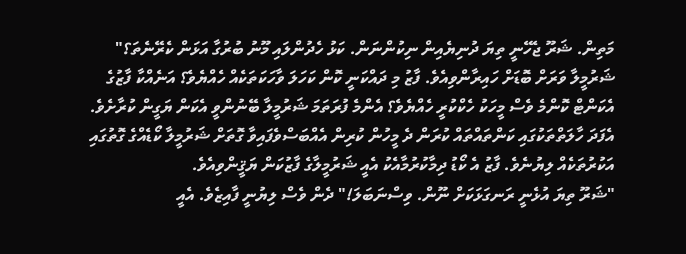މަތިން. ޝަރޫ ޖެހޭނީ ތިޔަ ދުނިޔެއިން ނިކުންނަން. ކަޅު ހެދުންލައި މޫނު ބުރުގާ އަޅަން ކެރޭނެތަ؟" ޝަރުމީލާ ވަރަށް ބޮޑަށް ހައިރާންވިއެވެ. ފާޒު މި ދައްކަނީ ކޮން ކަހަލަ ވާހަކަތަކެއް ހެއްޔެވެ؟ އަނެއްކާ ފާޒުގެ އެކަންޓް ކޮންމެ ވެސް މީހަކު ހެކްކުރީ ހެއްޔެވެ؟ އެންމެ ފުރަތަމަ ޝަރުމީލާ ބޭނުންވީ އެކަން ޔަގީން ކުރާށެވެ. އެފަދަ ހާލަތްތަކުގައި ކަންތައްތައް ކުރަން ދެ މީހުން ކުރިން އެއްބަސްވެފައިވާ ގޮތަށް ޝަރުމީލާ ކޯޑެއްގެ ގޮތުގައި އަކުރުތަކެއް ލިޔުނެވެ. ފާޒު އެ ކޯޑު ދިމާކުރުމާއެކު އެއީ ޝަރުމީލާގެ ފާޒުކަން ޔަޤީންވިއެވެ.
"ޝަރޫ ތިޔަ އުޅެނީ ރަނގަޅަކަށް ނޫން. ވިސްނަބަލަ!" ދެން ވެސް ލިޔުނީ ފާއިޒެވެ. އެއީ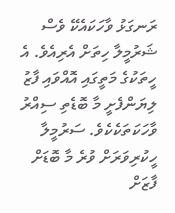ރަނގަޅު ވާހަކައެކޭ ވެސް ޝަރުމީލާ ހިތަށް އެރިއެވެ. އެ ހީތަކުގެ މަތީގައި އޮއްވައި ފާޒު ލިޔަންފެށީ މާ ބޮޑެތި ސިއްރު ވާހަކަތަކެކެވެ. ސަރުމީލާ ހީކުރިވަރަށް ވުރެ މާ ބޮޑަށް ފާޒަށް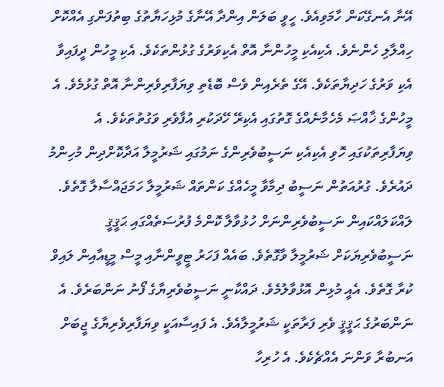އޭނާ އެނގޭކަން ހާމަވިއެވެ. ހީވީ ބަލަން އިންދާ އޭނާގެ މުޅިހަޔާތުގެ ބިތުފަންގި އެއްކޮށް ހިއްލާލި ހެންނެވެ. އެކިއެކި މީހުންނާ އޮތް އެކިވަރުގެ ގުޅުންތަކެވެ. އެކި މީހުން ދީފައިވާ އެކި ވަރުގެ ހަދިޔާތަކެވެ. އޭގެ ތެރެއިން ވެސް ބޮޑެތި ވިޔަފާރިވެރިންނާ އޮތް ގުޅުމެވެ. އެ މީހުންގެ ޚާއްޞަ މެހެމާނެއްގެ ގޮތުގައި އެކިރޭ ހޭދަކުރި އުފާވެރި ވަގުތުތަކެވެ. އެ ވިޔަފާރިތަކުގައި ހޮވި އެކިއެކި ނަސީބުވެރިންގެ ނަމުގައި ޝަރުމީލާ އަދާކޮށްދިން މުހިންމު ދައުރެވެ. ގުރުއަތުން ނަސީބު ދިމާވާ މީހެއްގެ ކަންތައް ޝަރުމީލާ ހަމަޖައްސާލާ ގޮތެވެ. ލައްކަލައްކައިން ނަސީބުވެރިންނަށް ހުޅުވާލާ ކޮންމެ ފުރުސަތެއްގައި ޙަޤީޤީ ނަސީބުވެރިޔަކަށް ޝަރުމީލާ ވާގޮތެވެ. ބައެއް ފަހަރު ޓީވީންނާއި މީސް މީޑީއާއިން ލައިވް ކުރާ ގޮތެވެ. އެއީ މުޅިން އޮޅުވާލުމެވެ. ދައްކާނީ ނަސީބުވެރިޔާގެ ފޯނު ނަންބަރެވެ. އެ ނަންބަރުގެ ޙަޤީޤީ ވެރި ފަރާތަކީ ޝަރުމީލާއެވެ. އެ ފައިސާއަކީ ވިޔަފާރިވެރިޔާގެ ޖީބަށް އަނބުރާ ވަންނަ އެއްޗެކެވެ. އެ ހުރިހާ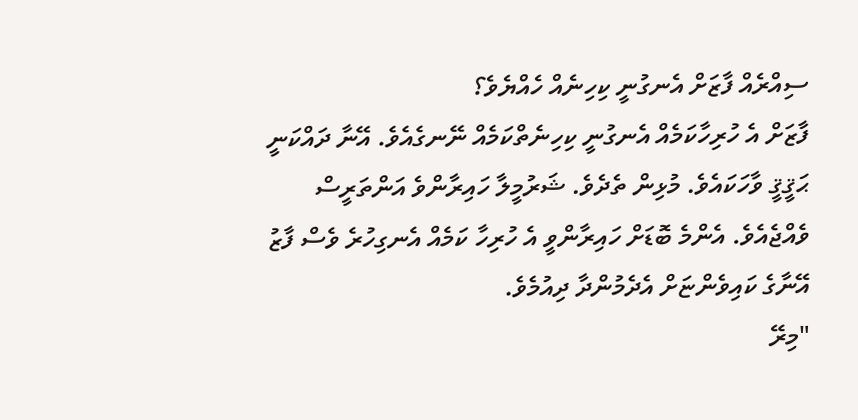ސިއްރެއް ފާޒަށް އެނގުނީ ކިހިނެއް ހެއްޔެވެ؟
ފާޒަށް އެ ހުރިހާކަމެއް އެނގުނީ ކިހިނެތްކަމެއް ނޭނގެއެވެ. އޭނާ ދައްކަނީ ޙަޤީޤީ ވާހަކައެވެ. މުޅިން ތެދެވެ. ޝަރުމީލާ ހައިރާންވެ އަންތަރީސް ވެއްޖެއެވެ. އެންމެ ބޮޑަށް ހައިރާންވީ އެ ހުރިހާ ކަމެއް އެނގިހުރެ ވެސް ފާޒު އޭނާގެ ކައިވެންޏަށް އެދެމުންދާ ދިއުމެވެ.
"މިރޭ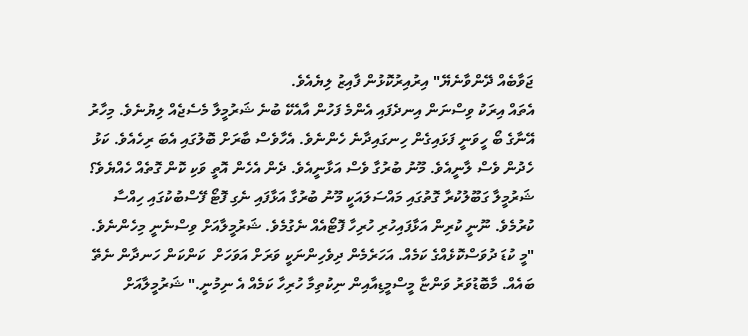ޖަވާބެއް ދޭންވާނެޔޭ" އިރުއިރުކޮޅުން ފާއިޒު ލިޔެއެވެ.
އެތައް އިރަކު ވިސްނަން އިނދެފައި އެންމެ ފަހުން އާއެކޭ ބުނެ ޝަރުމީލާ މެސެޖެއް ލިޔުނެވެ. މިހާރު އޭނާގެ ބޯ ހީވަނީ ފަޅައިގެން ހިނގައިދާނެ ހެންނެވެ. އެހާވެސް ބާރަށް ބޮލުގައި އެބަ ރިހެއެވެ. ކަޅު ހެދުން ވެސް ލާނީއެވެ. މޫނު ބުރުގާ ވެސް އަޅާނީއެވެ. ދެން އެހެން އޮތީ ވަކި ކޮން ގޮތެއް ހެއްޔެވެ؟
ޝަރުމީލާ ގަބޫލުކުރާ ގޮތުގައި މައްސަލައަކީ މޫނު ބުރުގާ އަޅާފައި ނެގި ފޮޓޯ ފޭސްބުކުގައި ހިއްސާ ކުރުމެވެ. ނޫނީ ކުރިން އަޅާފައިހުރި ހުރިހާ ފޮޓޯއެއް ނެގުމެވެ. ޝަރުމީލާއަށް ވިސްނެނީ މިހެންނެވެ.
"މީ ކުޑަ ދުވަސްކޮޅެއްގެ ކަމެއް. އަހަރެމެން ދިވެހިންނަކީ ވަރަށް އަވަހަށް  ކަންކަން ހަނދާން ނެތޭ ބައެއް. މާބޮޑުވަރު ވަންޏާ މީސްމީޑިއާއިން ނިކުތިމާ ހުރިހާ ކަމެއް އެ ނިމުނީ." ޝަރުމީލާއަށް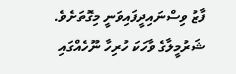ފާޒު ވިސްނައިދީފައިވަނީ މިގޮތަށެވެ.
ޝަރުމީލާގެ ވާހަކަ ހުރިހާ ނޫހެއްގައި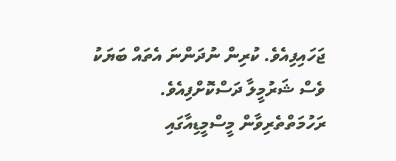ޖަހައިފިއެވެ. ކުރިން ނުދަންނަ އެތައް ބަޔަކު ވެސް ޝަރުމީލާ ދަސްކޮށްފިއެވެ. ރަހުމަތްތެރިވާން މީސްމީޑިއާގައި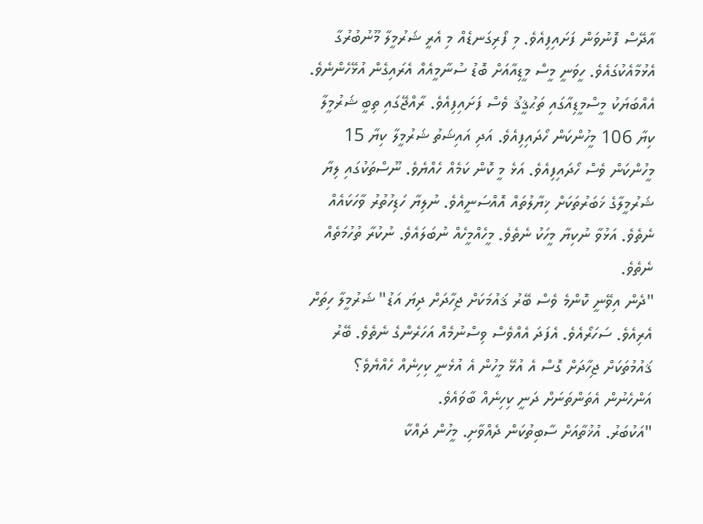އާދޭސް ފޮނުވަން ފަށައިފިއެވެ. މި ފޯރިގަނޑެއް މި އެރީ ޝަރުމީލާ މޫނުބުރުގާ އެޅުމާއެކުގައެވެ. ހީވަނީ މީސް މީޑިއާއަށް ބޮޑު ސުނާމީއެއް އެރައިގެން އުޅޭހެންނެވެ. އެއްބަޔަކު މީސްމީޑިއާގައި ތަޙުޤީޤު ވެސް ފަށައިފިއެވެ. ރާއްޖޭގައި ތިބީ ޝަރުމީލާ ކިޔާ 106 މީހުންކަން ހޯދައިފިއެވެ. އަދި އައިޝަތު ޝަރުމީލާ ކިޔާ 15 މީހުންކަން ވެސް ހޯދައިފިއެވެ. އަޅެ މީ ކޮން ކަމެއް ހެއްޔެވެ. ނޫސްތަކުގައި ލިޔާ ޝަރުމީލާގެ ޚަބަރުތަކަށް ޚިޔާލުތައް އޮއްސަނީއެވެ. ނުލިޔާ ހަޑިހުތުރު ވާހަކައެއް ނެތެވެ. އަޅުވާ ނުކިޔާ މީހަކު ނެތެވެ. މީހެއްމީހެއް ނުބަލައެވެ. ނުކުރާ ތުހުމަތެއް ނެތެވެ.
"ދެން އިވޭނީ ކޮންމެ ވެސް ބޭރު ޤައުމަކަށް ޖިހާދަށް ދިޔަ އަޑު" ޝަރުމީލާ ހިތަށް އެރިއެވެ. ސަހަރޯއެވެ. އެފަދަ އެއްވެސް ވިސްނުމެއް އަހަރެންގެ ނެތެވެ. ބޭރު ޤައުމުތަކަށް ޖިހާދަށް ގޮސް އެ އުޅޭ މީހުން އެ އުޅެނީ ކިހިނެއް ހެއްޔެވެ؟ އަންހެނުން އެތަންތަނަށް ދަނީ ކިހިނެއް ބާވައެވެ.
"އަކުބަރު. އުޚުތާއަށް ސާބިތުކަން ދެއްވާށި. މީހުން ދައްކާ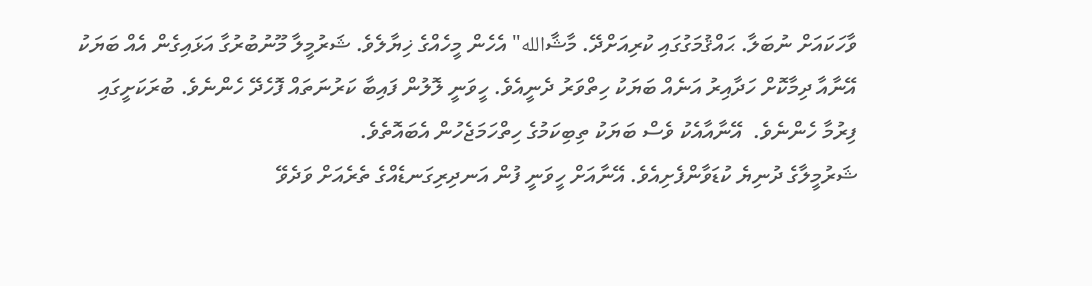ވާހަކައަށް ނުބަލާ. ޙައްޤުމަގުގައި ކުރިއަށްދޭ. މާޝާالله" އެހެން މީހެއްގެ ޚިޔާލެވެ. ޝަރުމީލާ މޫނުބުރުގާ އަޅައިގެން އެއް ބަޔަކު އޭނާއާ ދިމާކޮށް ހަދާއިރު އަނެއް ބަޔަކު ހިތްވަރު ދެނީއެވެ. ހީވަނީ ލޮލުން ފައިބާ ކަރުނަތައް ފޮހެދޭ ހެންނެވެ. ބުރަކަށީގައި ފިރުމާ ހެންނެވެ.  އޭނާއާއެކު ވެސް ބަޔަކު ތިބިކަމުގެ ހިތްހަމަޖެހުން އެބައޮތެވެ.
ޝަރުމީލާގެ ދުނިޔެ ކުޑަވާންފެށިއެވެ. އޭނާއަށް ހީވަނީ ފުން އަނދިރިގަނޑެއްގެ ތެރެއަށް ވަދެވޭ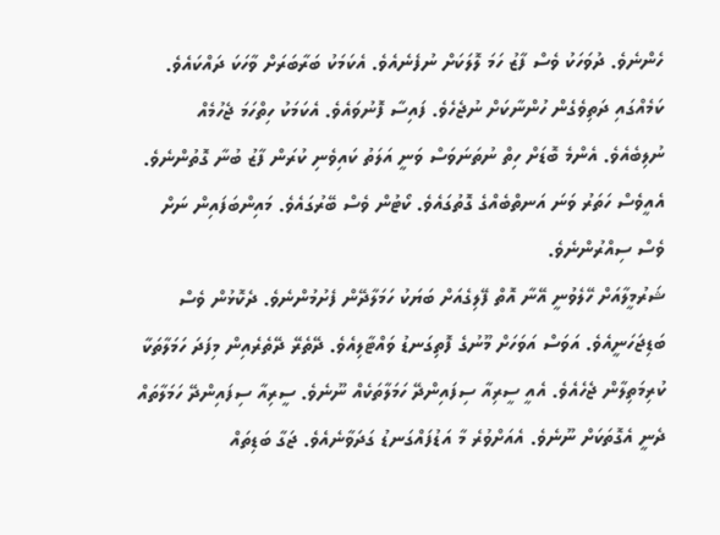ހެންނެވެ. ދުވަހަކު ވެސް ފާޒު ހަމަ ލޮލަކަށް ނުފެނެއެވެ. އެކަމަކު ބަރާބަރަށް ވާހަކަ ދައްކައެވެ. ކަމެއްގައި ދަތިވެގެން ހުންނާކަށް ނުޖެހެވެ. ފައިސާ ފޮނުވައެވެ. އެކަމަކު ހިތްހަމަ ޖެހުމެއް ނުލިބެއެވެ. އެންމެ ބޮޑަށް ހިތް ނުތަނަވަސް ވަނީ އަލަތު ކައިވެނި ކުރަން ފާޒު ބުނާ ގޮތުންނެވެ. އެއީވެސް ހަތަރު ވަނަ އަނތްބެއްގެ ގޮތުގައެވެ. ކޯޓުން ވެސް ބޭރުގައެވެ. މައިންބަފައިން ނަށް ވެސް ސިއްރުންނެވެ.
ޝަރުމީލާއަށް ހޭލެވުނީ އޭނާ އޮތް ފޭލިގެއަށް ބަޔަކު ހަމަލާދޭން ފެށުމުންނެވެ. ދެކޮޅުން ވެސް ބަޑިޖަހަނީއެވެ. އަވަސް އަވަހަށް މޫނުގެ ފޮތިގަނޑު ވައްޓާލިއެވެ. ދޭތެރޭ ދޭތެރެއިން މިފަދަ ހަމަލާތަކާ ކުރިމަތިލާން ޖެހެއެވެ. އެއީ ސީރިއާ ސިފައިންދޭ ހަމަލާތަކެއް ނޫނެވެ. ސީރިއާ ސިފައިންދޭ ހަމަލާތައް ދެނީ އެގޮތަކަށް ނޫނެވެ. އެއަށްވުރެ މާ އަޑުފައްގަނޑު ގަދަވާނެއެވެ. ޖަގާ ބަޑިތައް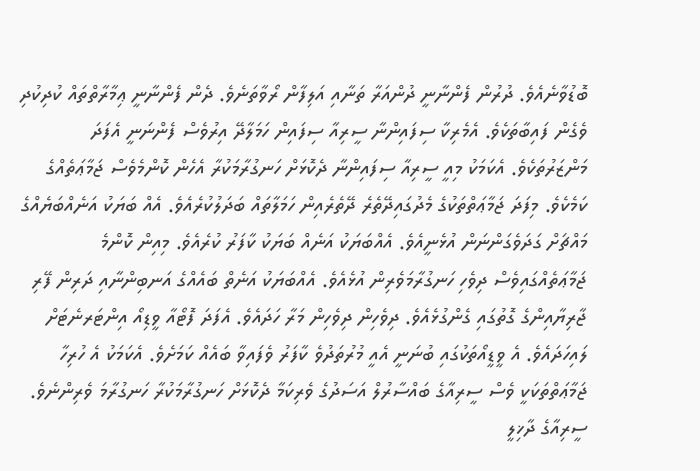ބޮޑުވާނެއެވެ. ދުރުން ފެންނާނީ ދުންއަރާ ތަނާއި އަލިފާން ރޯވާތަނެވެ. ދެން ފެންނާނީ ޢިމާރާތްތައް ކުދިކުދި ވެގެން ފައިބާތަކެވެ. އެމެރިކާ ސިފައިންނާ ސީރިއާ ސިފައިން ހަމަލާދޭ އިރުވެސް ފެންނަނީ އެފަދަ މަންޒަރުތަކެވެ. އެކަމަކު މިއީ ސީރިއާ ސިފައިންނާ ދެކޮޅަށް ހަނގުރާމަކުރާ އެހެން ކޮންމެވެސް ޖަމާޢަތެއްގެ ކަމެކެވެ. މިފަދަ ޖަމާޢަތްތަކުގެ މެދުގައިދޭތެރެ ދޭތެރެއިން ހަމަލާތައް ބަދަލުކުރެއެވެ. އެއް ބަޔަކު އަނެއްބަޔެއްގެ މައްޗަށް ގަދަވެގަންނަން އުޅެނީއެވެ. އެއްބަޔަކު އަނެއް ބަޔަކު ކާފަރު ކުރެއެވެ. މިއިން ކޮންމެ ޖަމާޢަތެއްގައިވެސް ދިވެހި ހަނގުރާމަވެރިން އުޅެއެވެ. އެއްބަޔަކު އަނެތް ބައެއްގެ އަނބިންނާއި ދަރިން ފޭރި ޖާރިޔާއިންގެ ގޮތުގައި ގެންގުޅެއެވެ. ދިވެހިން ދިވެހިން މަރާ ހަދައެވެ. އެފަދަ ފޮޓޯއާ ވީޑިއޯ އިންޓަރނެޓަށް ލައިހަދައެވެ. އެ ވީޑީއޯތަކުގައި ބުނަނީ އެއީ މުރުތަދުވެ ކާފަރު ވެފައިވާ ބައެއް ކަމަށެވެ. އެކަމަކު އެ ހުރިހާ ޖަމާޢަތްތަކަކީ ވެސް ސީރިއާގެ ބައްސާރުލް އަސަދުގެ ވެރިކަމާ ދެކޮޅަށް ހަނގުރާމަކުރާ ހަނގުރާމަ ވެރިންނެވެ. ސީރިއާގެ ދާޚިލީ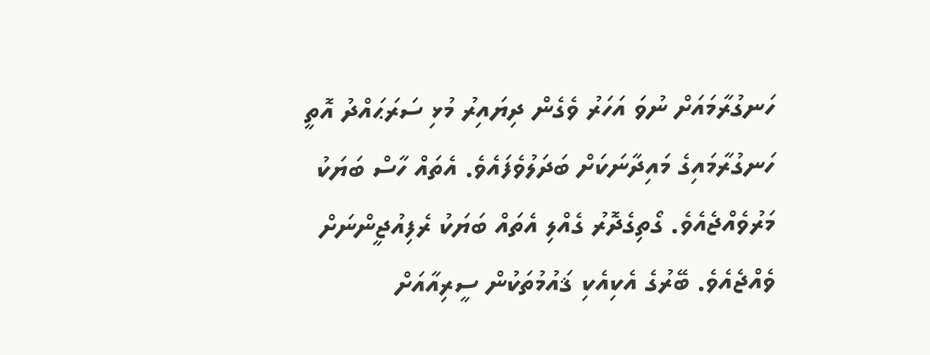ހަނގުރާމައަށް ނުވަ އަހަރު ވެގެން ދިޔައިރު މުޅި ސަރަޙައްދު އޮތީ ހަނގުރާމައިގެ މައިދާނަކަށް ބަދަލުވެފައެވެ. އެތައް ހާސް ބަޔަކު މަރުވެއްޖެއެވެ. ގޯތިގެދޮރު ގެއްލި އެތައް ބަޔަކު ރެފިއުޖީންނަށް ވެއްޖެއެވެ. ބޭރުގެ އެކިއެކި ޤައުމުތަކުން ސީރިއާއަށް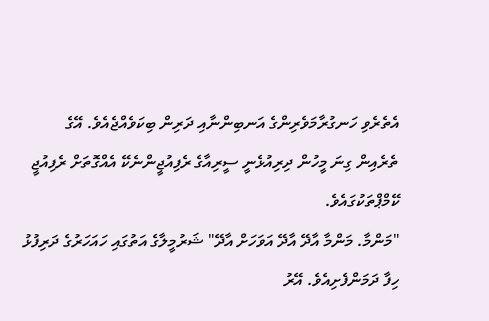އެތެރެވި ހަނގުރާމަވެރިންގެ އަނބިންނާއި ދަރިން ބިކަވެއްޖެއެވެ. އޭގެ ތެރެއިން ގިނަ މީހުން ދިރިއުޅެނީ ސީރިއާގެ ރެފިއުޖީންނެކޭ އެއްގޮތަށް ރެފިއުޖީ ކޭމްޕްތަކުގައެވެ.
"މަންމާ. މަންމާ އާދޭ އާދޭ އަވަހަށް އާދޭ" ޝަރުމީލާގެ އަތުގައި ހައަހަރުގެ ދަރިފުޅު ހިފާ ދަމަންފެށިއެވެ. އޭރު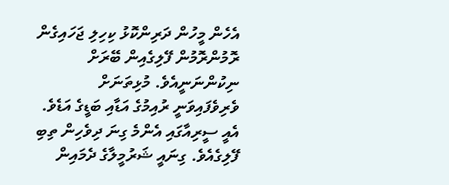އެހެން މީހުން ދަރިންކޮޅު ކިހިލި ޖަހައިގެން ރޮމުންރޮމުން ފޭލިގެއިން ބޭރަށް ނިކުންނަނީއެވެ. މުޅިތަނަށް ވެރިވެފައިވަނީ ރުއިމުގެ އަޑާއި ބަޑީގެ އަޑެވެ. އެއީ ސީރިއާގައި އެންމެ ގިނަ ދިވެހިން ތިބި ފޭލިގެއެވެ. ގިނައީ ޝަރުމީލާގެ ދެމައިން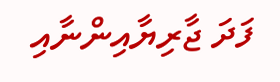ފަދަ ޖާރިޔާއިންނާއި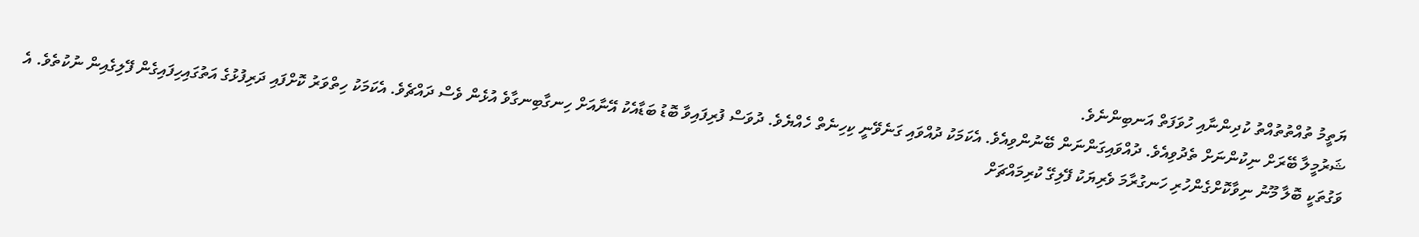ޔަތީމު ތުއްތުތުއްތު ކުދިންނާއި ހުވަފަތް އަނބިންނެވެ.
ޝަރުމީލާ ބޭރަށް ނިކުންނަށް ތެދުވިއެވެ. ދުއްވައިގަންނަން ބޭނުންވިއެވެ. އެކަމަކު ދުއްވައި ގަނެވޭނީ ކިހިނެތް ހެއްޔެވެ. ދުވަސް ފުރިފައިވާ ބޮޑު ބަޑާއެކު އޭނާއަށް ހިނގާބިނގާވެ އުޅެން ވެސް ދައްޗެވެ. އެކަމަކު ހިތްވަރު ކޮށްފައި ދަރިފުޅުގެ އަތުގައިހިފައިގެން ފޭލިގެއިން ނުކުތެވެ. އެ ވަގުތަކީ ބޮލާ މޫނު ނިވާކޮށްގެންހުރި ހަނގުރާމަ ވެރިޔަކު ފޭލިގޭ ކުރިމައްޗަށް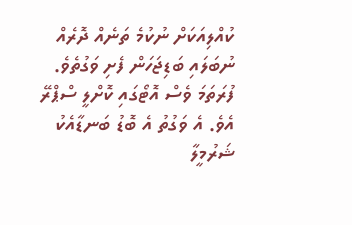ކުއްލިއަކަށް ނުކުމެ ތަނެއް ދޮރެއް ނުބަލައި ބަޑިޖަހަން ފެށި ވަގުތެވެ. ފުރަތަމަ ވެސް އޮޓޯގައި ކޮށްލީ ސްޕްރޭ އެވެ. އެ ވަގުތު އެ ބޮޑު ބަނޑާއެކު ޝަރުމީލާ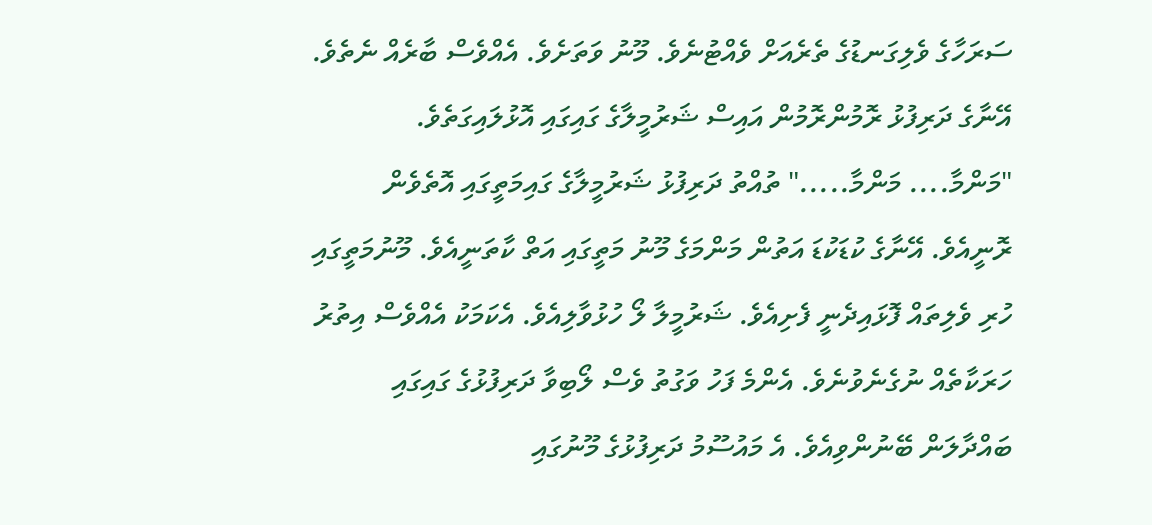ސަރަހާގެ ވެލިގަނޑުގެ ތެރެއަށް ވެއްޓުނެވެ. މޫނު ވަތަށެވެ. އެއްވެސް ބާރެއް ނެތެވެ. އޭނާގެ ދަރިފުޅު ރޮމުންރޮމުން އައިސް ޝަރުމީލާގެ ގައިގައި އޮޅުލައިގަތެވެ.
"މަންމާ.... މަންމާ....." ތުއްތު ދަރިފުޅު ޝަރުމީލާގެ ގައިމަތީގައި އޮތެވެން ރޮނީއެވެ. އޭނާގެ ކުޑަކުޑަ އަތުން މަންމަގެ މޫނު މަތީގައި އަތް ކާތަނީއެވެ. މޫނުމަތީގައި ހުރި ވެލިތައް ފޮޅައިދެނީ ފެށިއެވެ. ޝަރުމީލާ ލޯ ހުޅުވާލިއެވެ. އެކަމަކު އެއްވެސް އިތުރު ހަރަކާތެއް ނުގެނެވުނެވެ. އެންމެ ފަހު ވަގުތު ވެސް ލޯބިވާ ދަރިފުޅުގެ ގައިގައި ބައްދާލަން ބޭނުންވިއެވެ. އެ މައުސޫމު ދަރިފުޅުގެ މޫނުގައި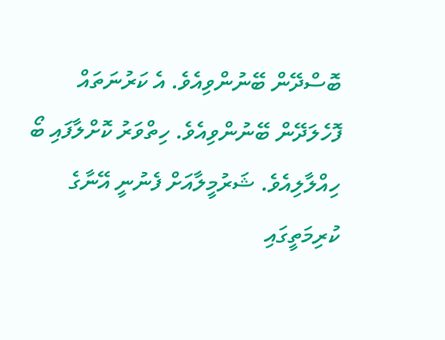ބޮސްދޭން ބޭނުންވިއެވެ. އެ ކަރުނަތައް ފޮހެލަދޭން ބޭނުންވިއެވެ. ހިތްވަރު ކޮށްލާފައި ބޯ ހިއްލާލިއެވެ. ޝަރުމީލާއަށް ފެނުނީ އޭނާގެ ކުރިމަތީގައި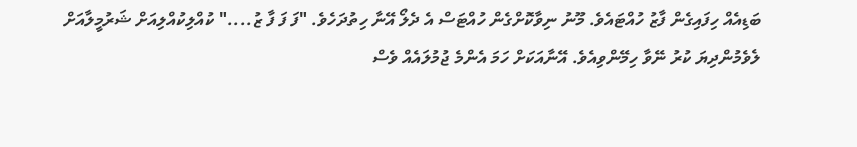ބަޑިއެއް ހިފައިގެން ފާޒު ހުއްޓައެވެ. މޫނު ނިވާކޮށްގެން ހުއްޓަސް އެ ދެލޯ އޭނާ ހިތުދަހެވެ. "ފަ ފަ ފާ ޒު...." ކުއްލިކުއްލިއަށް ޝަރުމީލާއަށް ލެވެމުންދިޔަ ކުރު ނޭވާ ހިމޭންވިއެވެ. އޭނާއަކަށް ހަމަ އެންމެ ޖުމުލައެއް ވެސް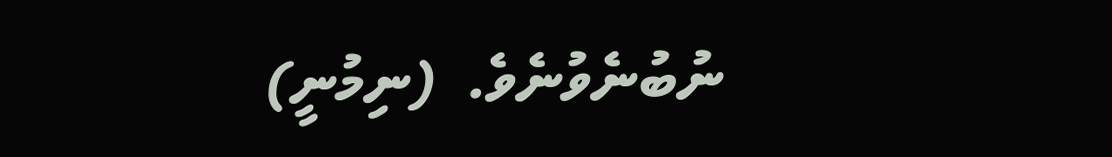ނުބުނެވުނެވެ.  (ނިމުނީ)